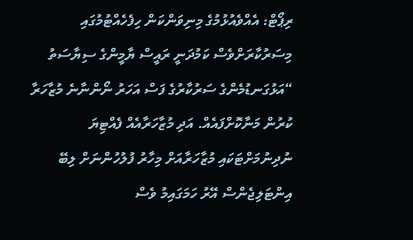ރިޕޯޓް: އެއްވެއުޅުމުގެ މިނިވަންކަން ހިފެހެއްޓުމުގައި މިސަރުކާރަށްވެސް ކަމުދަނީ ރައީސް ޔާމީންގެ ސިޔާސަތު
“އަޅުގަނޑުމެންގެ ސަރުކާރުގެ ފަސް އަހަރު ނޯންނާނެ މުޒާހަރާ ކުރުން މަނާކޮށްފައެއް. އަދި މުޒާހަރާއެއް ފެއްޓިޔަ ނުދިނުމަށްޓަކައި މުޒާހަރާއަށް މިހާރު ފުލުހުންނަށް ލިބޭ އިންޓަލިޖެންސް އޭރު ހަމަގައިމު ވެސް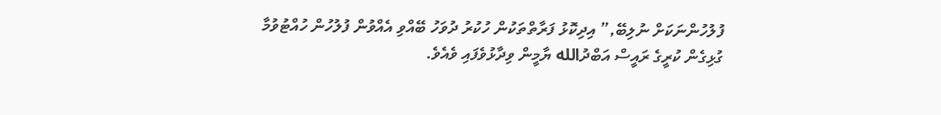ފުލުހުންނަކަށް ނުލިބޭ,” އިދިކޮޅު ފަރާތްތަކުން ހުކުރު ދުވަހު ބޭއްވި އެއްވުން ފުލުހުން ހުއްޓުވުމާ ގުޅިގެން ކުރީގެ ރައީސް އަބްދުالله ޔާމީން ވިދާޅުވެފައި ވެއެވެ.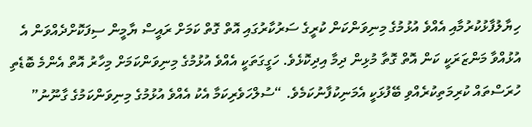ހިޔާލުފާޅުކުރުމާއި އެއްވެ އުޅުމުގެ މިނިވަންކަން ކުރީގެ ސަރުކާރުގައި އޮތް ގޮތް ކަމަށް ރައީސް ޔާމީން ސިފަކޮށްދެއްވަން އެ އުޅުއްވާ މަންޒަރަކީ ކަން އޮތް ގޮތާ މުޅިން ދިމާ އިދިކޮޅެވެ. ހަގީގަތަކީ އެއްވެ އުޅުމުގެ މިނިވަންކަމަށް މިހާރު އޮތް އެންމެ ބޮޑެތި ހުރަސްތައް ކުރިމަތިކުރެއްވި ބޭފުޅަކީ އެމަނިކުފާނުކަމެވެ. “ސުލްހަވެރިކަމާ އެކު އެއްވެ އުޅުމުގެ މިނިވަންކަމުގެ ގާނޫނު”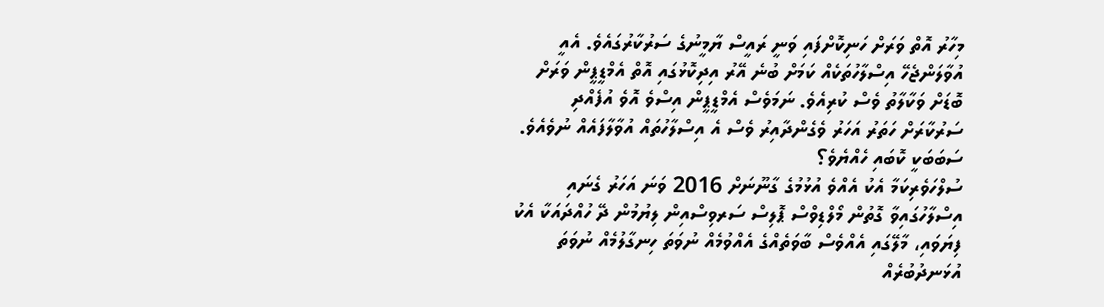މިހާރު އޮތް ވަރަށް ހަނިކޮށްފައި ވަނީ ރައީސް ޔާމީނުގެ ސަރުކާރުގައެވެ. އެއީ އުވާލަންޖެހޭ އިސްލާހުތަކެއް ކަމަށް ބުނެ އޭރު އިދިކޮޅުގައި އޮތް އެމްޑީޕީން ވަރަށް ބޮޑަށް ވަކާލާތު ވެސް ކުރިއެވެ. ނަމަވެސް އެމްޑީޕީން އިސްވެ އޮވެ އުފެއްދި ސަރުކާރަށް ހަތަރު އަހަރު ވެގެންދާއިރު ވެސް އެ އިސްލާހުތައް އުވާލާފައެއް ނުވެއެވެ. ސަބަބަކީ ކޮބައި ހެއްޔެވެ؟
ސުލްހަވެރިކަމާ އެކު އެއްވެ އުޅުމުގެ ގާނޫނަށް 2016 ވަނަ އަހަރު ގެނައި އިސްލާހުގައިވާ ގޮތުން މޯލްޑިވްސް ޕޮލިސް ސަރވިސްއިން ލިޔުމުން ދޭ ހުއްދައަކާ އެކު ފިޔަވައި، މާލޭގައި އެއްވެސް ބާވަތެއްގެ އެއްވުމެއް ނުވަތަ ހިނގާލުމެއް ނުވަތަ އުޅަނދުބުރެއް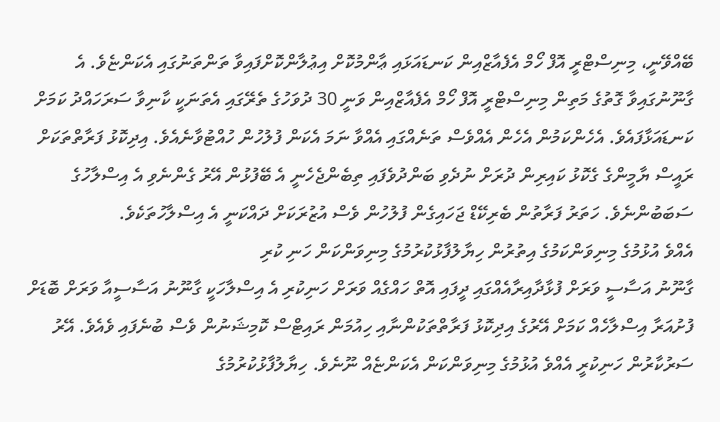ބޭއްވޭނީ، މިނިސްޓްރީ އޮފް ހޯމް އެފެއާޒްއިން ކަނޑައަޅައި ޢާންމުކޮށް އިޢުލާންކޮށްފައިވާ ތަންތަނުގައި އެކަންޏެވެ. އެ ގާނޫނުގައިވާ ގޮތުގެ މަތިން މިނިސްޓްރީ އޮފް ހޯމް އެފެއާޒްއިން ވަނީ 30 ދުވަހުގެ ތެރޭގައި އެތަނަކީ ކާނިވާ ސަރަހައްދު ކަމަށް ކަނޑައަޅާފައެވެ. އެހެންކަމުން އެހެން އެއްވެސް ތަނެއްގައި އެއްވާ ނަމަ އެކަން ފުލުހުން ހުއްޓުވާނެއެވެ. އިދިކޮޅު ފަރާތްތަކަށް ރައީސް ޔާމީންގެ ގެކޮޅު ކައިރިން ދުރަށް ނުދެވި ބަންދުވެފައި ތިބެންޖެހެނީ އެ ބޭފުޅުން އޭރު ގެންނެވި އެ އިސްލާހުގެ ސަބަބުންނެވެ. ހަތަރު ފަރާތުން ބެރިކޭޑް ޖަހައިގެން ފުލުހުން ވެސް އުޒުރަކަށް ދައްކަނީ އެ އިސްލާހުތަކެވެ.
އެއްވެ އުޅުމުގެ މިނިވަންކަމުގެ އިތުރުން ހިޔާލުފާޅުކުރުމުގެ މިނިވަންކަން ހަނި ކުރި
ގާނޫނު އަސާސީ ވަރަށް ފުޅާދާއިރާއެއްގައި ދީފައި އޮތް ހައްގެއް ވަރަށް ހަނިކުރި އެ އިސްލާހަކީ ގާނޫނު އަސާސީއާ ވަރަށް ބޮޑަށް ފުށުއަރާ އިސްލާހެއް ކަމަށް އޭރުގެ އިދިކޮޅު ފަރާތްތަކުންނާއި ހިއުމަން ރައިޓްސް ކޮމިޝަނުން ވެސް ބުނެފައި ވެއެވެ. އޭރު ސަރުކާރުން ހަނިކުރީ އެއްވެ އުޅުމުގެ މިނިވަންކަން އެކަންޏެއް ނޫނެވެ. ހިޔާލުފާޅުކުރުމުގެ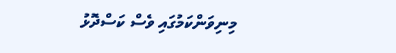މިނިވަންކަމުގައި ވެސް ކަސްދޮޅު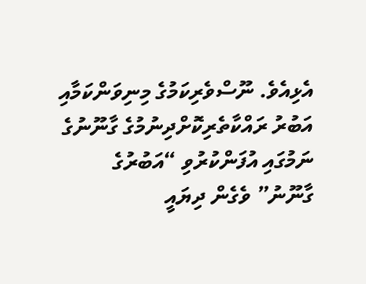އެޅިއެވެ. ނޫސްވެރިކަމުގެ މިނިވަންކަމާއި އަބުރު ރައްކާތެރިކޮށްދިނުމުގެ ގާނޫނުގެ ނަމުގައި އުފަންކުރުވި “އަބުރުގެ ގާނޫނު” ވެގެން ދިޔައީ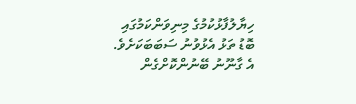ހިޔާލުފާޅުކުމުގެ މިނިވަންކަމުގައި ބޮޑު ތަޅު އެޅުވުނު ސަބަބަކަށެވެ. އެ ގާނޫނު ބޭނުންކޮށްގެން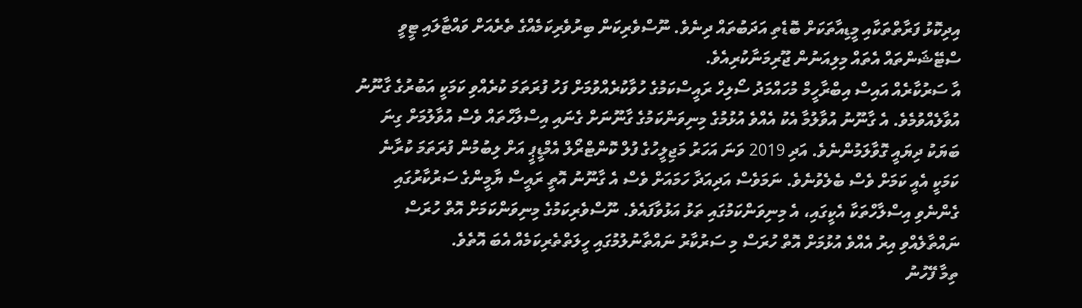އިދިކޮޅު ފަރާތްތަކާއި މީޑިއާތަކަށް ބޮޑެތި އަދަބުތައް ދިނެވެ. ނޫސްވެރިކަން ބިރުވެރިކަމެއްގެ ތެރެއަށް ވައްޓާލައި ޓީވީ ސްޓޭޝަންތައް އެތައް މިލިއަނުން ޖޫރިމަނާކުރިއެވެ.
އާ ސަރުކާރެއް އައިސް އިބްރާހީމް މުހައްމަދު ސޯލިހް ރައީސްކަމުގެ ހުވާކުރެއްވުމަށް ފަހު ފުރަތަމަ ކުރެއްވި ކަމަކީ އަބުރުގެ ގާނޫނު އުވާލެއްވުމެވެ. އެ ގާނޫނު އުވާލުމާ އެކު އެއްވެ އުޅުމުގެ މިނިވަންކަމުގެ ގާނޫނަށް ގެނައި އިސްލާހްތައް ވެސް އުވާލުމަށް ގިނަ ބަޔަކު ދިޔައީ ގޮވާލަމުންނެވެ. އަދި 2019 ވަނަ އަހަރު މަޖިލީހުގެ ފުލް ކޮންޓްރޯލް އެމްޑީޕީ އަށް ލިބުމުން ފުރަތަމަ ކުރާނެ ކަމަކީ އެއީ ކަމަށް ވެސް ބެލެވުނެވެ. ނަމަވެސް އަދިއަދާ ހަމައަށް ވެސް އެ ގާނޫނު އޮތީ ރައީސް ޔާމީންގެ ސަރުކާރުގައި ގެންނެވި އިސްލާހްތަކާ އެކީގައި، އެ މިނިވަންކަމުގައި ތަޅު އަޅުވާފައެވެ. ނޫސްވެރިކަމުގެ މިނިވަންކަމަށް އޮތް ހުރަސް ނައްތާލެއްވި އިރު އެއްވެ އުޅުމަށް އޮތް ހުރަސް މި ސަރުކާރު ނައްތާނުލުމުގައި ހީލަތްތެރިކަމެއް އެބަ އޮތެވެ.
ތިމާ ފޭހުނު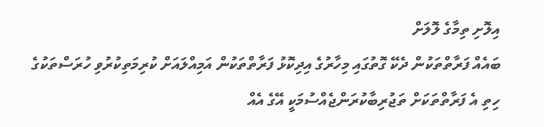އިލޮށި ތިމާގެ ލޮލަށް
ބައެއް ފަރާތްތަކުން ދެކޭ ގޮތުގައި މިހާރުގެ އިދިކޮޅު ފަރާތްތަކުން އަމިއްލައަށް ކުރިމަތިކުރުވި ހުރަސްތަކުގެ ހިތި އެ ފަރާތްތަކަށް ތަޖުރިބާކުރަންޖެއްސުމަކީ އޭގެ އެއް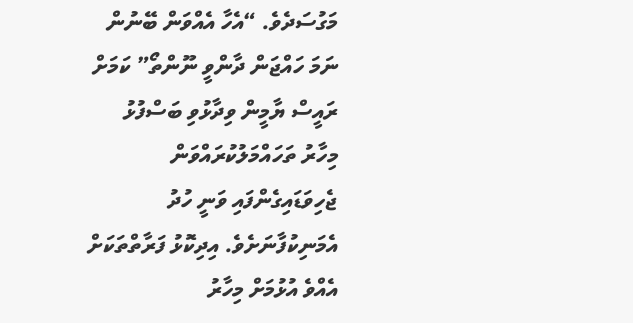މަގުސަދެވެ. “އެހާ އެއްވަން ބޭނުން ނަމަ ހައްޖަން ދާންވީ ނޫންތޯ” ކަމަށް ރައީސް ޔާމީން ވިދާޅުވި ބަސްފުޅު މިހާރު ތަހައްމަލުކުރައްވަން ޖެހިވަޑައިގެންފައި ވަނީ ހުދު އެމަނިކުފާނަށެވެ. އިދިކޮޅު ފަރާތްތަކަށް އެއްވެ އުޅުމަށް މިހާރު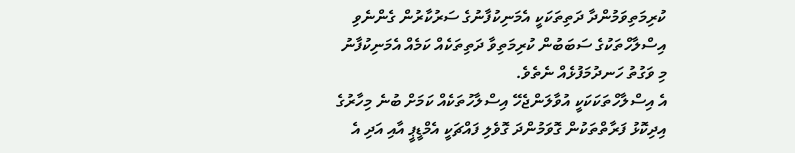ކުރިމަތިވަމުންދާ ދަތިތަކަކީ އެމަނިކުފާނުގެ ސަރުކާރުން ގެންނެވި އިސްލާހްތަކުގެ ސަބަބުން ކުރިމަތިވާ ދަތިތަކެއް ކަމެއް އެމަނިކުފާނު މި ވަގުތު ހަނދުމަފުޅެއް ނެތެވެ.
އެ އިސްލާހްތަކަކަކީ އުވާލަންޖެހޭ އިސްލާހުތަކެއް ކަމަށް ބުނެ މިހާރުގެ އިދިކޮޅު ފަރާތްތަކުން ގޮވަމުންދަ ގޮވެލި ފައްޗަކީ އެމްޑީޕީ އާއި އަދި އެ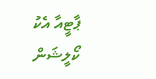ޕާޓީއާ އެކު ކޯލީޝަން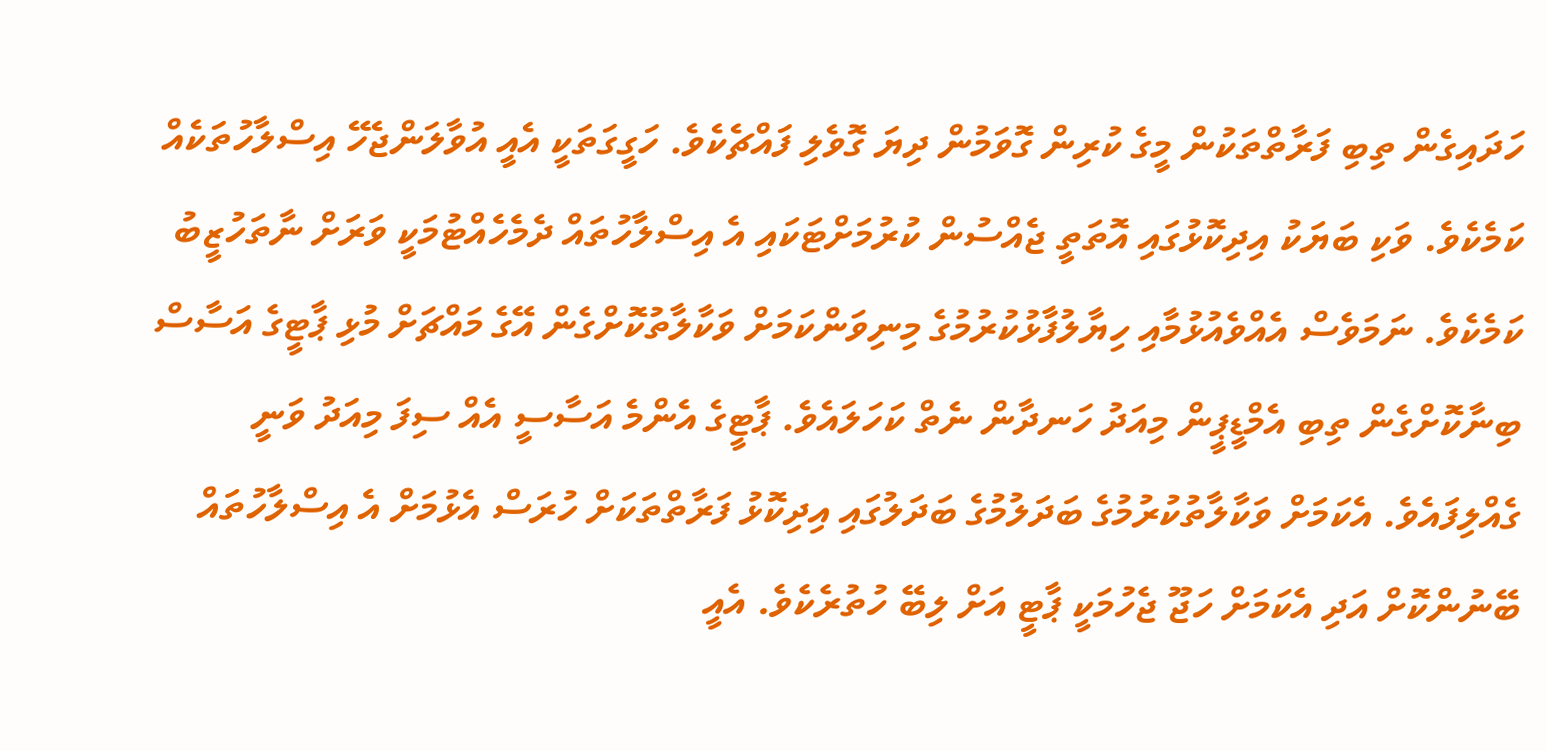ހަދައިގެން ތިބި ފަރާތްތަކުން މީގެ ކުރިން ގޮވަމުން ދިޔަ ގޮވެލި ފައްޗެކެވެ. ހަގީގަތަކީ އެއީ އުވާލަންޖެހޭ އިސްލާހުތަކެއް ކަމެކެވެ. ވަކި ބަޔަކު އިދިކޮޅުގައި އޮތަތީ ޖެއްސުން ކުރުމަށްޓަކައި އެ އިސްލާހުތައް ދެމެހެއްޓުމަކީ ވަރަށް ނާތަހުޒީބު ކަމެކެވެ. ނަމަވެސް އެއްވެއުޅުމާއި ހިޔާލުފާޅުކުރުމުގެ މިނިވަންކަމަށް ވަކާލާތުކޮށްގެން އޭގެ މައްޗަށް މުޅި ޕާޓީގެ އަސާސް ބިނާކޮށްގެން ތިބި އެމްޑީޕީން މިއަދު ހަނދާން ނެތް ކަހަލައެވެ. ޕާޓީގެ އެންމެ އަސާސީ އެއް ސިފަ މިއަދު ވަނީ ގެއްލިފައެވެ. އެކަމަށް ވަކާލާތުކުރުމުގެ ބަދަލުމުގެ ބަދަލުގައި އިދިކޮޅު ފަރާތްތަކަށް ހުރަސް އެޅުމަށް އެ އިސްލާހުތައް ބޭނުންކޮށް އަދި އެކަމަށް ހަޖޫ ޖެހުމަކީ ޕާޓީ އަށް ލިބޭ ހުތުރެކެވެ. އެއީ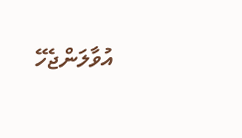އުވާލަންޖެހޭ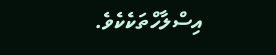އިސްލާހްތަކެކެވެ.